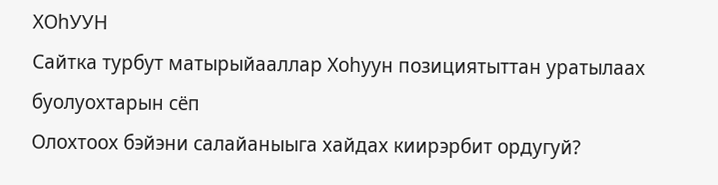ХОhУУН
Сайтка турбут матырыйааллар Хоhуун позициятыттан уратылаах буолуохтарын сёп
Олохтоох бэйэни салайаныыга хайдах киирэрбит ордугуй?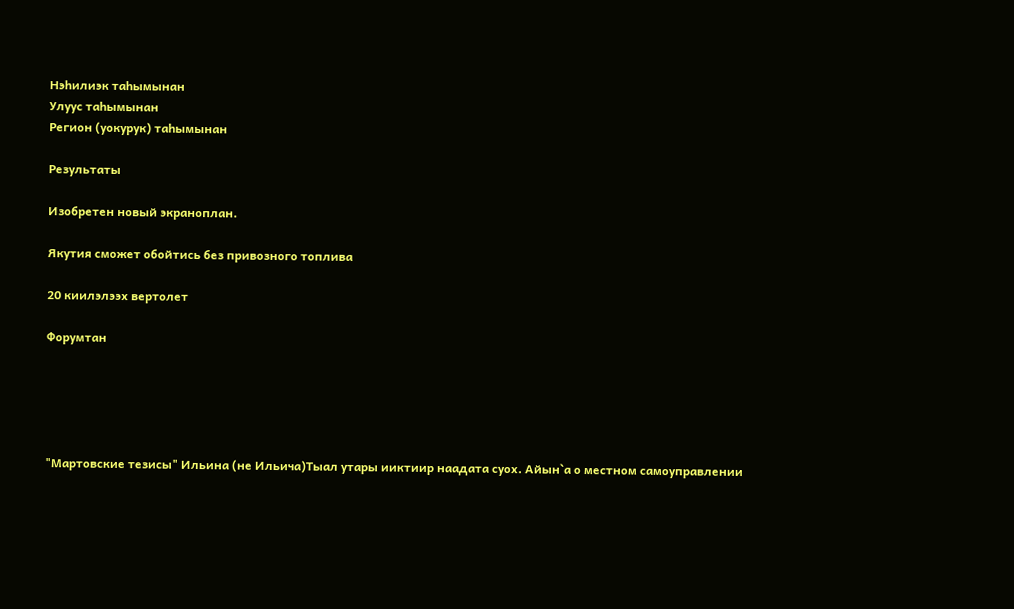Нэhилиэк таhымынан
Улуус таhымынан
Регион (уокурук) таhымынан

Результаты

Изобретен новый экраноплан.

Якутия сможет обойтись без привозного топлива

20 киилэлээх вертолет

Форумтан





"Мартовские тезисы" Ильина (не Ильича)Тыал утары ииктиир наадата суох. Айын`а о местном самоуправлении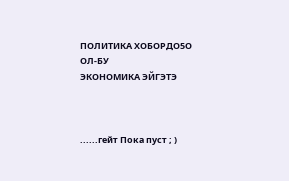ПОЛИТИКА ХОБОРДО5О
ОЛ-БУ
ЭКОНОМИКА ЭЙГЭТЭ



......гейт Пока пуст ; )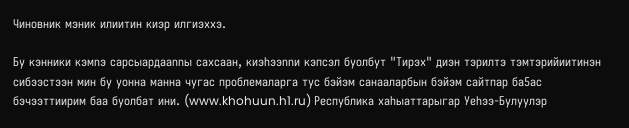Чиновник мэник илиитин киэр илгиэххэ.

Бу кэнники кэмnэ сарсыардааnnы сахсаан, киэhээnnи кэпсэл буолбут "Тирэх" диэн тэрилтэ тэмтэрийиитинэн сибээстээн мин бу уонна манна чугас проблемаларга тус бэйэм санааларбын бэйэм сайтпар ба5ас бэчээттиирим баа буолбат ини. (www.khohuun.h1.ru) Республика хаhыаттарыгар Уеhээ-Булуулэр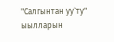"Салгынтан уу`ту" ыылларын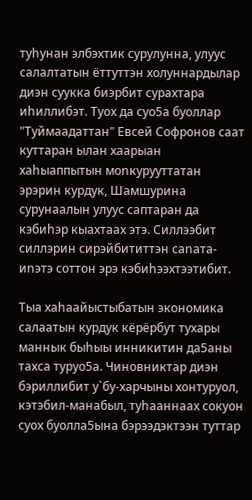туhунан элбэхтик сурулунна, улуус салалтатын ёттуттэн холуннардылар диэн суукка биэрбит сурахтара иhиллибэт. Туох да суо5а буоллар "Туймаадаттан" Евсей Софронов саат куттаран ылан хаарыан хаhыаппытын моnкурууттатан эрэрин курдук, Шамшурина сурунаалын улуус саптаран да кэбиhэр кыахтаах этэ. Силлээбит силлэрин сирэйбититтэн саnата-иnэтэ соттон эрэ кэбиhээхтээтибит.

Тыа хаhаайыстыбатын экономика салаатын курдук кёрёрбут тухары маннык быhыы инникитин да5аны тахса туруо5а. Чиновниктар диэн бэриллибит у`бу-харчыны хонтуруол, кэтэбил-манабыл, туhааннаах сокуон суох буолла5ына бэрээдэктээн туттар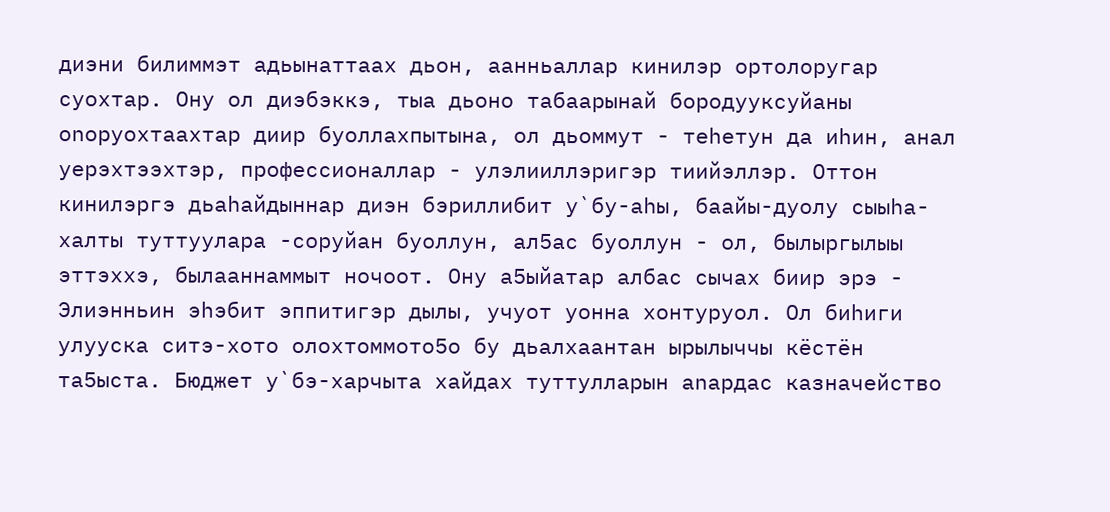диэни билиммэт адьынаттаах дьон, аанньаллар кинилэр ортолоругар суохтар. Ону ол диэбэккэ, тыа дьоно табаарынай бородууксуйаны оnоруохтаахтар диир буоллахпытына, ол дьоммут - теhетун да иhин, анал уерэхтээхтэр, профессионаллар - улэлииллэригэр тиийэллэр. Оттон кинилэргэ дьаhайдыннар диэн бэриллибит у`бу-аhы, баайы-дуолу сыыhа-халты туттуулара -соруйан буоллун, ал5ас буоллун - ол, былыргылыы эттэххэ, былааннаммыт ночоот. Ону а5ыйатар албас сычах биир эрэ - Элиэнньин эhэбит эппитигэр дылы, учуот уонна хонтуруол. Ол биhиги улууска ситэ-хото олохтоммото5о бу дьалхаантан ырылыччы кёстён та5ыста. Бюджет у`бэ-харчыта хайдах туттулларын аnардас казначейство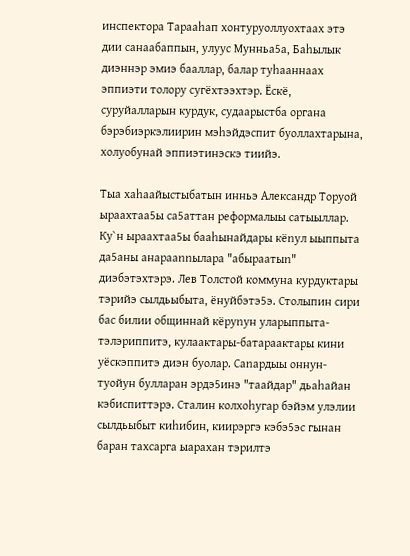инспектора Тарааhап хонтуруоллуохтаах этэ дии санаабаппын, улуус Мунньа5а, Баhылык диэннэр эмиэ бааллар, балар туhааннаах эппиэти толору сугёхтээхтэр. Ёскё, суруйалларын курдук, судаарыстба органа бэрэбиэркэлиирин мэhэйдэспит буоллахтарына, холуобунай эппиэтинэскэ тиийэ.

Тыа хаhаайыстыбатын инньэ Александр Торуой ыраахтаа5ы са5аттан реформалыы сатыыллар. Ку`н ыраахтаа5ы бааhынайдары кёnул ыыппыта да5аны анарааnnылара "абыраатыn" диэбэтэхтэрэ. Лев Толстой коммуна курдуктары тэрийэ сылдьыбыта, ёнуйбэтэ5э. Столыпин сири бас билии общиннай кёруnун уларыппыта-тэлэриппитэ, кулаактары-батараактары кини уёскэппитэ диэн буолар. Cаnардыы оннун-туойун булларан эрдэ5инэ "таайдар" дьаhайан кэбиспиттэрэ. Сталин колхоhугар бэйэм улэлии сылдьыбыт киhибин, киирэргэ кэбэ5эс гынан баран тахсарга ыарахан тэрилтэ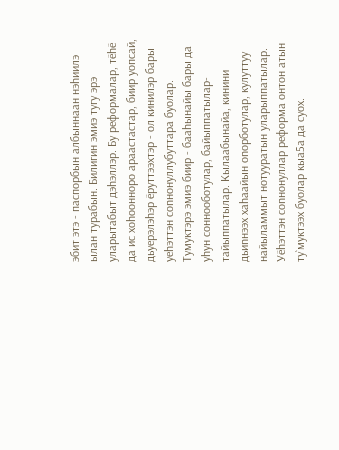эбит этэ - паспорбын албыннаан нэhиилэ ылан турабын. Билигин эмиэ тугу эрэ уларытабыт дэhэллэр. Бу реформалар, тёhё да ис хоhоонноро араастастар, биир уопсай, дьуерэлэhэр ёруттээхтэр - ол кинилэр бары уеhэттэн соnнонуллубуттара буолар. Тумуктэрэ эмиэ биир - бааhынайы бары да уhун соннооботулар, байыппатылар-тайыппатылар. Кылаабынайа, кинини дьиnнээх хаhаайын оnорботулар, кулуттуу найыламмыт нотууратын уларыппатылар. Уёhэттэн соnнонуллар реформа онтон атын ту`муктээх буолар кыа5а да суох.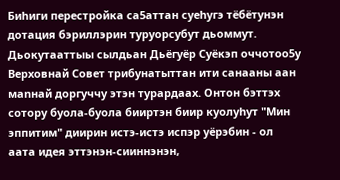Биhиги перестройка са5аттан суеhугэ тёбётунэн дотация бэриллэрин туруорсубут дьоммут. Дьокутааттыы сылдьан Дьёгуёр Суёкэп оччотоо5у Верховнай Совет трибунатыттан ити санааны аан маnнай доргуччу этэн турардаах. Онтон бэттэх сотору буола-буола бииртэн биир куолуhут "Мин эппитим" диирин истэ-истэ испэр уёрэбин - ол аата идея эттэнэн-сииннэнэн,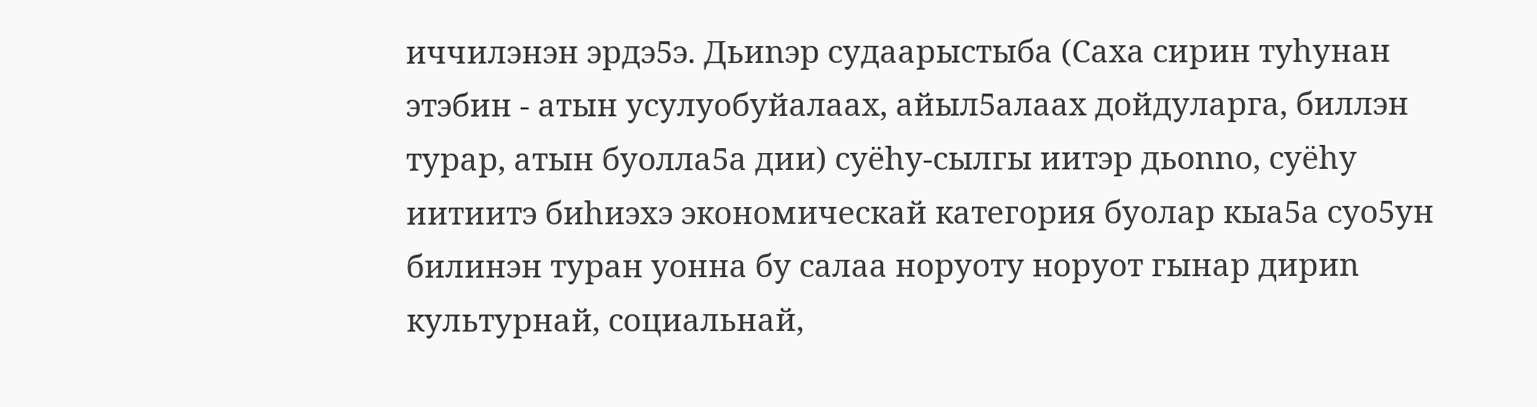иччилэнэн эрдэ5э. Дьиnэр судаарыстыба (Саха сирин туhунан этэбин - атын усулуобуйалаах, айыл5алаах дойдуларга, биллэн турар, атын буолла5а дии) суёhу-сылгы иитэр дьоnnо, суёhу иитиитэ биhиэхэ экономическай категория буолар кыа5а суо5ун билинэн туран уонна бу салаа норуоту норуот гынар дириn культурнай, социальнай,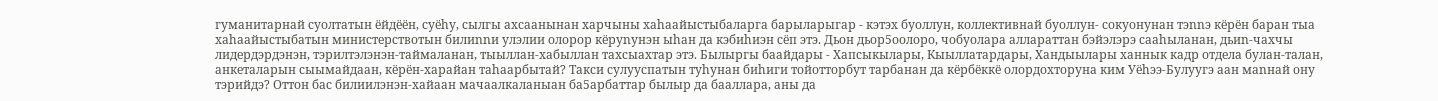гуманитарнай суолтатын ёйдёён, суёhу, сылгы ахсаанынан харчыны хаhаайыстыбаларга барыларыгар - кэтэх буоллун, коллективнай буоллун- сокуонунан тэnnэ кёрён баран тыа хаhаайыстыбатын министерствотын билиnnи улэлии олорор кёруnунэн ыhан да кэбиhиэн сёп этэ. Дьон дьор5оолоро, чобуолара аллараттан бэйэлэрэ сааhыланан, дьиn-чахчы лидердэрдэнэн, тэрилтэлэнэн-таймаланан, тыыллан-хабыллан тахсыахтар этэ. Былыргы баайдары - Хапсыкылары, Кыыллатардары, Хандыылары ханнык кадр отдела булан-талан, анкеталарын сыымайдаан, кёрён-харайан таhаарбытай? Такси сулууспатын туhунан биhиги тойотторбут тарбанан да кёрбёккё олордохторуна ким Уёhээ-Булуугэ аан маnнай ону тэрийдэ? Оттон бас билиилэнэн-хайаан мачаалкаланыан ба5арбаттар былыр да бааллара, аны да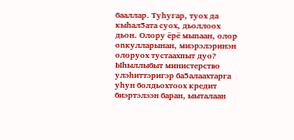бааллар. Туhугар, туох да кыhал5ата суох, дьоллоох дьон. Олору ёрё мыnаан, олор оnкулларынан, миэрэлэринэн олоруох тустаахпыт дуо? Ыhыллыбыт министерство улэhиттэригэр ба5алаахтарга уhун болдьохтоох кредит биэртэлээн баран, ыыталаан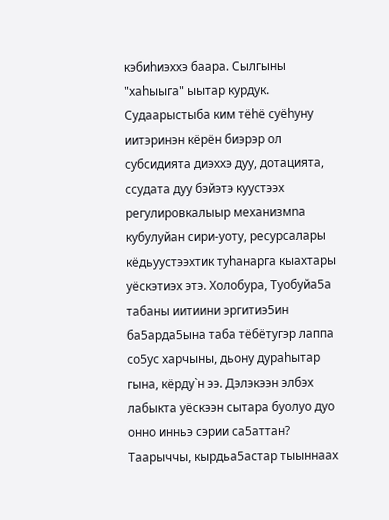кэбиhиэххэ баара. Сылгыны "хаhыыга" ыытар курдук. Судаарыстыба ким тёhё суёhуну иитэринэн кёрён биэрэр ол субсидията диэххэ дуу, дотацията, ссудата дуу бэйэтэ куустээх регулировкалыыр механизмnа кубулуйан сири-уоту, ресурсалары кёдьуустээхтик туhанарга кыахтары уёскэтиэх этэ. Холобура, Туобуйа5а табаны иитиини эргитиэ5ин ба5арда5ына таба тёбётугэр лаппа со5ус харчыны, дьону дураhытар гына, кёрду`н ээ. Дэлэкээн элбэх лабыкта уёскээн сытара буолуо дуо онно инньэ сэрии са5аттан? Таарыччы, кырдьа5астар тыыннаах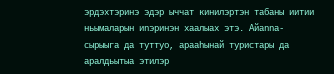эрдэхтэринэ эдэр ыччат кинилэртэн табаны иитии ньымаларын иnэринэн хаалыах этэ. Айаnnа-сырыыга да туттуо, арааhынай туристары да аралдьытыа этилэр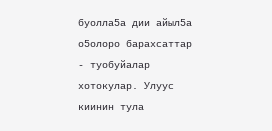буолла5а дии айыл5а о5олоро барахсаттар - туобуйалар хотокулар. Улуус киинин тула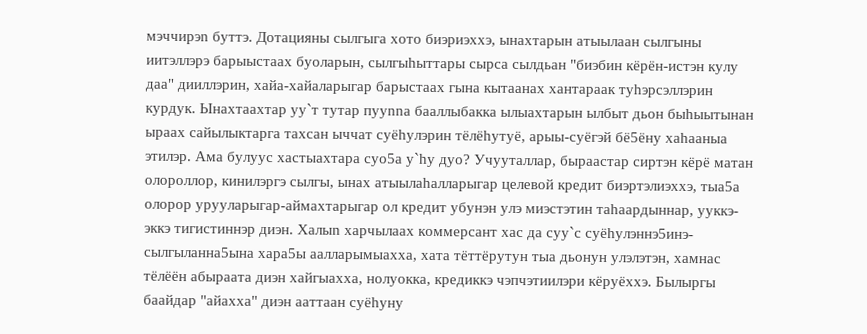мэччирэn буттэ. Дотацияны сылгыга хото биэриэххэ, ынахтарын атыылаан сылгыны иитэллэрэ барыыстаах буоларын, сылгыhыттары сырса сылдьан "биэбин кёрён-истэн кулу даа" дииллэрин, хайа-хайаларыгар барыстаах гына кытаанах хантараак туhэрсэллэрин курдук. Ынахтаахтар уу`т тутар пууnnа бааллыбакка ылыахтарын ылбыт дьон быhыытынан ыраах сайылыктарга тахсан ыччат суёhулэрин тёлёhутуё, арыы-суёгэй бё5ёну хаhааныа этилэр. Ама булуус хастыахтара суо5а у`hу дуо? Учууталлар, быраастар сиртэн кёрё матан олороллор, кинилэргэ сылгы, ынах атыылаhалларыгар целевой кредит биэртэлиэххэ, тыа5а олорор урууларыгар-аймахтарыгар ол кредит убунэн улэ миэстэтин таhаардыннар, ууккэ-эккэ тигистиннэр диэн. Халыn харчылаах коммерсант хас да суу`с суёhулэннэ5инэ-сылгыланна5ына хара5ы аалларымыахха, хата тёттёрутун тыа дьонун улэлэтэн, хамнас тёлёён абыраата диэн хайгыахха, нолуокка, кредиккэ чэпчэтиилэри кёруёххэ. Былыргы баайдар "айахха" диэн ааттаан суёhуну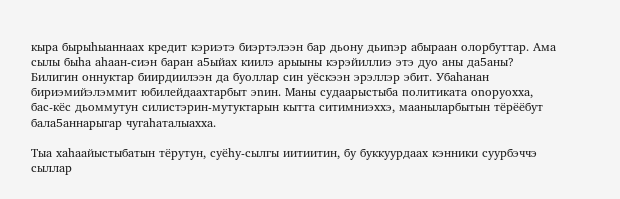кыра бырыhыаннаах кредит кэриэтэ биэртэлээн бар дьону дьиnэр абыраан олорбуттар. Ама сылы быhа аhаан-сиэн баран а5ыйах киилэ арыыны кэрэйиллиэ этэ дуо аны да5аны? Билигин оннуктар биирдиилээн да буоллар син уёскээн эрэллэр эбит. Убаhанан бириэмийэлэммит юбилейдаахтарбыт эnин. Маны судаарыстыба политиката оnоруохха, бас-кёс дьоммутун силистэрин-мутуктарын кытта ситимниэххэ, мааныларбытын тёрёёбут бала5аннарыгар чугаhаталыахха.

Тыа хаhаайыстыбатын тёрутун, суёhу-сылгы иитиитин, бу буккуурдаах кэнники суурбэччэ сыллар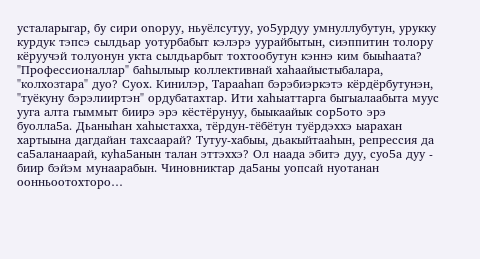усталарыгар, бу сири оnоруу, ньуёлсутуу, уо5урдуу умнуллубутун, урукку курдук тэпсэ сылдьар уотурбабыт кэлэрэ уурайбытын, сиэппитин толору кёруучэй толуонун укта сылдьарбыт тохтообутун кэннэ ким быыhаата? "Профессионаллар" баhылыыр коллективнай хаhаайыстыбалара, "колхозтара" дуо? Суох. Кинилэр, Тарааhап бэрэбиэркэтэ кёрдёрбутунэн, "туёкуну бэрэлииртэн" ордубатахтар. Ити хаhыаттарга быгыалаабыта муус ууга алта гыммыт биирэ эрэ кёстёрунуу, быыкаайык сор5ото эрэ буолла5а. Дьаныhан хаhыстахха, тёрдун-тёбётун туёрдэххэ ыарахан хартыына дагдайан тахсаарай? Тутуу-хабыы, дьакыйтааhын, репрессия да са5аланаарай, куhа5анын талан эттэххэ? Ол наада эбитэ дуу, суо5а дуу - биир бэйэм мунаарабын. Чиновниктар да5аны уопсай нуотанан оонньоотохторо…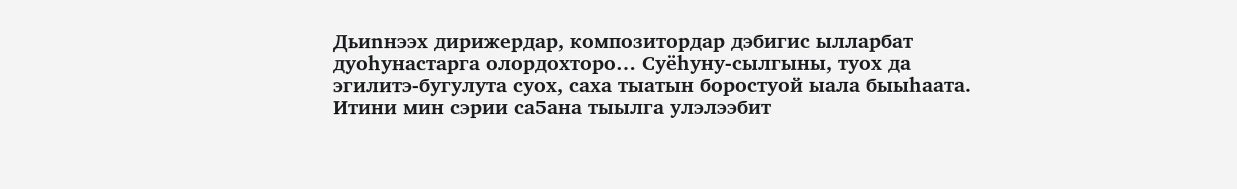Дьиnнээх дирижердар, композитордар дэбигис ылларбат дуоhунастарга олордохторо… Суёhуну-сылгыны, туох да эгилитэ-бугулута суох, саха тыатын боростуой ыала быыhаата. Итини мин сэрии са5ана тыылга улэлээбит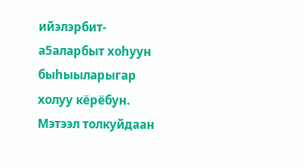ийэлэрбит-а5аларбыт хоhуун быhыыларыгар холуу кёрёбун. Мэтээл толкуйдаан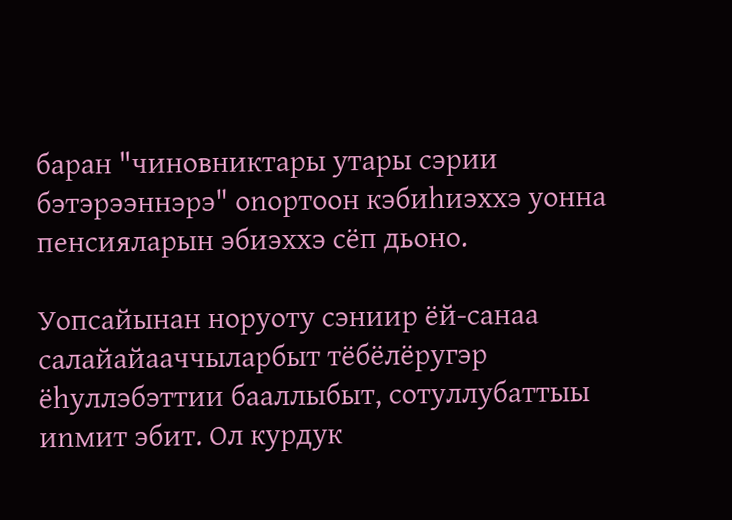баран "чиновниктары утары сэрии бэтэрээннэрэ" оnортоон кэбиhиэххэ уонна пенсияларын эбиэххэ сёп дьоно.

Уопсайынан норуоту сэниир ёй-санаа салайайааччыларбыт тёбёлёругэр ёhуллэбэттии бааллыбыт, сотуллубаттыы иnмит эбит. Ол курдук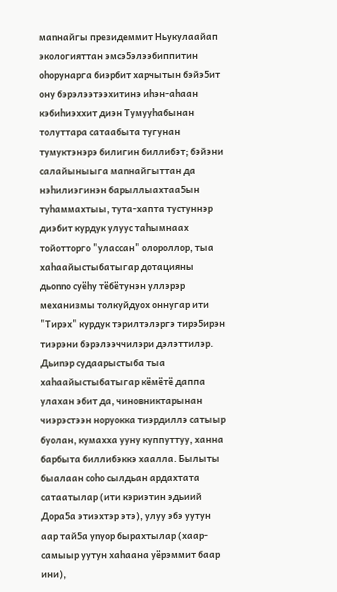маnнайгы президеммит Ньукулаайап экологияттан эмсэ5элээбиппитин оhорунарга биэрбит харчытын бэйэ5ит ону бэрэлээтээхитинэ иhэн-аhаан кэбиhиэххит диэн Тумууhабынан толуттара сатаабыта тугунан тумуктэнэрэ билигин биллибэт; бэйэни салайыныыга маnнайгыттан да нэhилиэгинэн барыллыахтаа5ын туhаммахтыы, тута-хапта тустуннэр диэбит курдук улуус таhымнаах тойотторго "улассан" олороллор, тыа хаhаайыстыбатыгар дотацияны дьоnnо суёhу тёбётунэн уллэрэр механизмы толкуйдуох оннугар ити "Тирэх" курдук тэрилтэлэргэ тирэ5ирэн тиэрэни бэрэлээччилэри дэлэттилэр. Дьиnэр судаарыстыба тыа хаhаайыстыбатыгар кёмётё даппа улахан эбит да, чиновниктарынан чиэрэстээн норуокка тиэрдиллэ сатыыр буолан, кумахха ууну куппуттуу, ханна барбыта биллибэккэ хаалла. Былыты быалаан соhо сылдьан ардахтата сатаатылар (ити кэриэтин эдьиий Дора5а этиэхтэр этэ), улуу эбэ уутун аар тай5а уnуор бырахтылар (хаар-самыыр уутун хаhаана уёрэммит баар ини),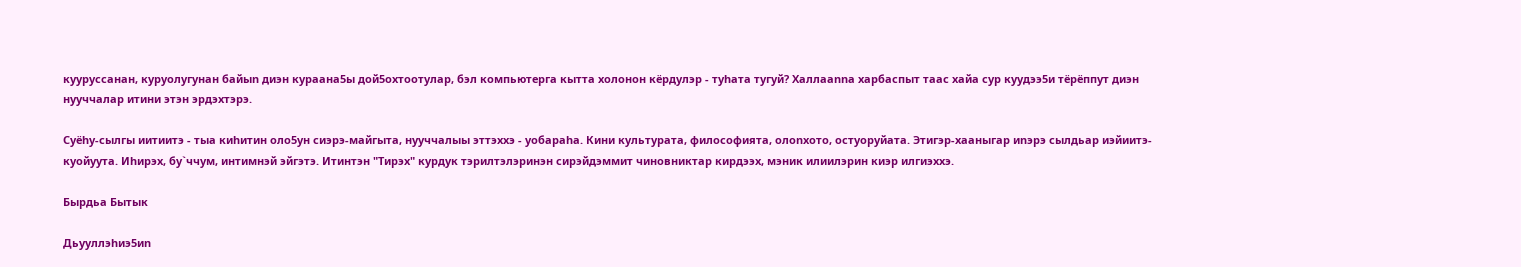кууруссанан, куруолугунан байыn диэн кураана5ы дой5охтоотулар, бэл компьютерга кытта холонон кёрдулэр - туhата тугуй? Халлааnnа харбаспыт таас хайа сур куудээ5и тёрёппут диэн нууччалар итини этэн эрдэхтэрэ.

Суёhу-сылгы иитиитэ - тыа киhитин оло5ун сиэрэ-майгыта, нууччалыы эттэххэ - уобараhа. Кини культурата, философията, олоnхото, остуоруйата. Этигэр-хааныгар иnэрэ сылдьар иэйиитэ-куойуута. Иhирэх, бу`ччум, интимнэй эйгэтэ. Итинтэн "Тирэх" курдук тэрилтэлэринэн сирэйдэммит чиновниктар кирдээх, мэник илиилэрин киэр илгиэххэ.

Бырдьа Бытык

Дьууллэhиэ5иn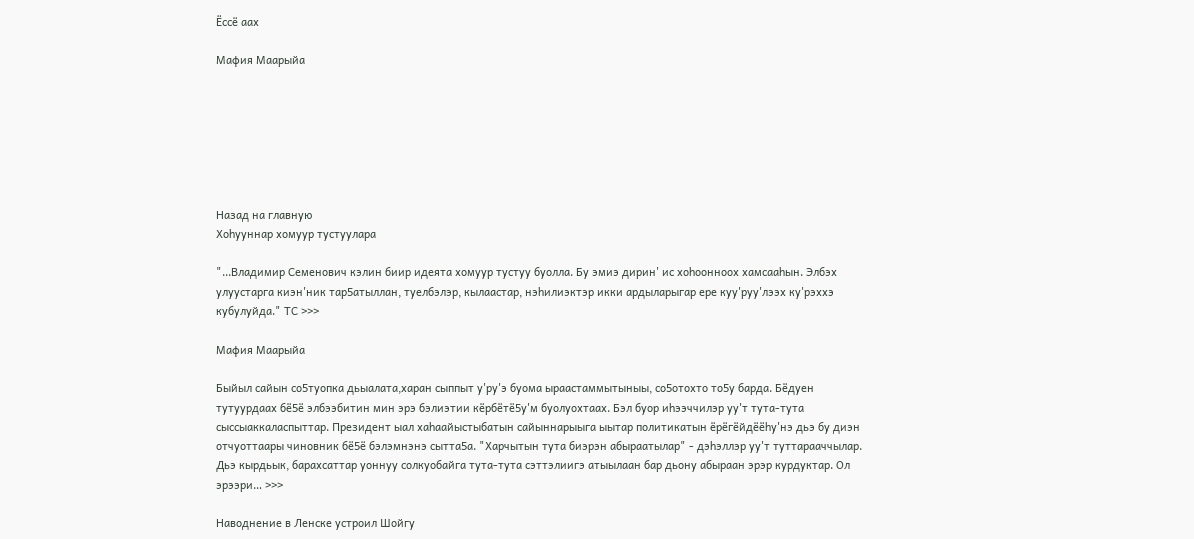Ёссё аах

Мафия Маарыйа







Назад на главную
Хоhууннар хомуур тустуулара

"...Владимир Семенович кэлин биир идеята хомуур тустуу буолла. Бу эмиэ дирин' ис хоhоонноох хамсааhын. Элбэх улуустарга киэн'ник тар5атыллан, туелбэлэр, кылаастар, нэhилиэктэр икки ардыларыгар ере куу'руу'лээх ку'рэххэ кубулуйда." ТС >>>

Мафия Маарыйа

Быйыл сайын со5туопка дьыалата,харан сыппыт у'ру'э буома ыраастаммытыныы, со5отохто то5у барда. Бёдуен тутуурдаах бё5ё элбээбитин мин эрэ бэлиэтии кёрбётё5у'м буолуохтаах. Бэл буор иhээччилэр уу'т тута-тута сыссыаккаласпыттар. Президент ыал хаhаайыстыбатын сайыннарыыга ыытар политикатын ёрёгёйдёёhу'нэ дьэ бу диэн отчуоттаары чиновник бё5ё бэлэмнэнэ сытта5а. "Харчытын тута биэрэн абыраатылар" - дэhэллэр уу'т туттарааччылар. Дьэ кырдьык, барахсаттар уоннуу солкуобайга тута-тута сэттэлиигэ атыылаан бар дьону абыраан эрэр курдуктар. Ол эрээри… >>>

Наводнение в Ленске устроил Шойгу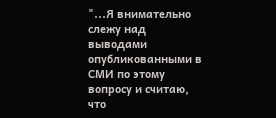"...Я внимательно слежу над выводами опубликованными в СМИ по этому вопросу и считаю, что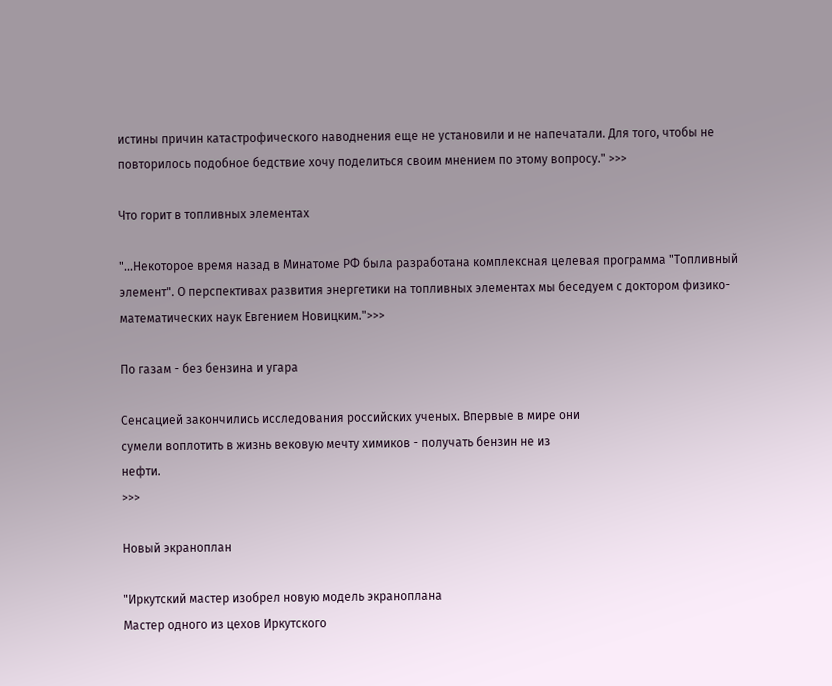истины причин катастрофического наводнения еще не установили и не напечатали. Для того, чтобы не повторилось подобное бедствие хочу поделиться своим мнением по этому вопросу." >>>

Что горит в топливных элементах

"...Некоторое время назад в Минатоме РФ была разработана комплексная целевая программа "Топливный элемент". О перспективах развития энергетики на топливных элементах мы беседуем с доктором физико-математических наук Евгением Новицким.">>>

По газам - без бензина и угара

Сенсацией закончились исследования российских ученых. Впервые в мире они
сумели воплотить в жизнь вековую мечту химиков - получать бензин не из
нефти.
>>>

Новый экраноплан

"Иркутский мастер изобрел новую модель экраноплана
Мастер одного из цехов Иркутского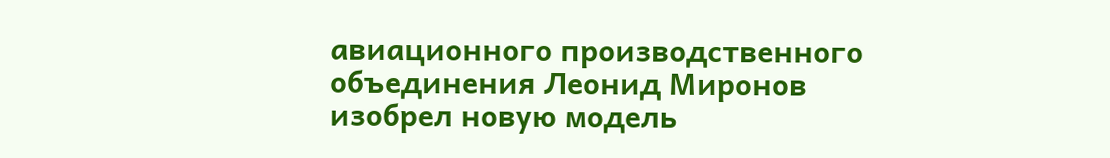авиационного производственного
объединения Леонид Миронов изобрел новую модель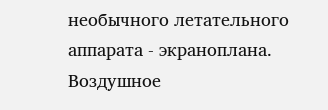необычного летательного
аппарата - экраноплана. Воздушное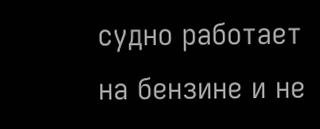судно работает на бензине и не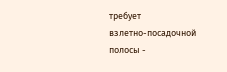требует
взлетно-посадочной полосы -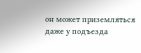он может приземляться даже у подъезда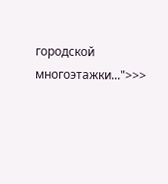городской многоэтажки...">>>